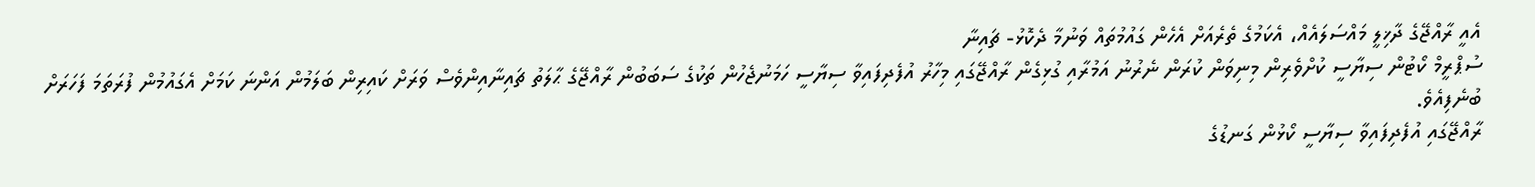އެއީ ރާއްޖޭގެ ދާޚިލީ މައްސަލައެއް، އެކަމުގެ ތެރެއަށް އެހެން ގައުމުތައް ވަނުމާ ދެކޮޅު- ޗައިނާ
ސުޕްރީމް ކޯޓުން ސިޔާސީ ކުށްވެރިން މިނިވަން ކުރަން ނެރުނު އަމުރާއި ގުޅިގެން ރާއްޖޭގައި މިހާރު އުފެދިފައިވާ ސިޔާސީ ހަމަނުޖެހުން ތަކުގެ ސަބަބުން ރާއްޖޭގެ ޙާލަތު ޗައިނާއިންވެސް ވަރަށް ކައިރިން ބަލަމުން އަންނަ ކަމަށް އެގައުމުން ފުރަތަމަ ފަހަރަށް ބުނެފިއެވެ.
ރާއްޖޭގައި އުފެދިފައިވާ ސިޔާސީ ކޯޅުން ގަނޑުގެ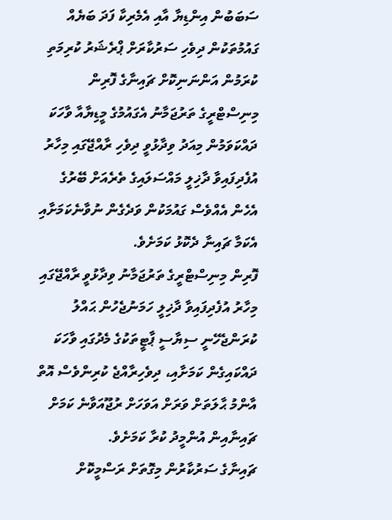ސަބަބުން އިންޑިޔާ އާއި އެމެރިކާ ފަދަ ބަޔެއް ގައުމުތަކުން ދިވެހި ސަރުކާރަށް ޕްރެޝަރު ކުރިމަތި ކުރަމުން އަންނަނިކޮށް ޗައިނާގެ ފޮރިން މިނިސްޓްރީގެ ތަރުޖަމާނު އެގައުމުގެ މީޑިޔާއާ ވާހަކަ ދައްކަވަމުން މިއަދު ވިދާޅުވީ ދިވެހި ރާއްޖޭގައި މިހާރު އުފެދިފައިވާ ދާޚިލީ މައްސަލައިގެ ތެރެއަށް ބޭރުގެ އެހެން އެއްވެސް ގައުމަކުން ވަދެގެން ނުވާނެކަމަށާއި އެކަމާ ޗައިނާ ދެކޮޅު ކަމަށެވެ.
ފޮރިން މިނިސްޓްރީގެ ތަރުޖަމާނު ވިދާޅުވީ ރާއްޖޭގައި މިހާރު އުފެދިފައިވާ ދާޚިލީ ހަމަނުޖެހުން ޙައްލު ކުރަންޖެހޭނީ ސިޔާސީ ޕާޓީތަކުގެ މެދުގައި ވާހަކަ ދައްކައިގެން ކަމަށާއި، ދިވެހިރާއްޖެ ކުރިންވެސް އޮތް އާންމު ޙާލަތަށް ވަރަށް އަވަހަށް ރުޖޫއަވާނެ ކަމަށް ޗައިނާއިން އުންމީދު ކުރާ ކަމަށެވެ.
ޗައިނާގެ ސަރުކާރުން މިގޮތަށް ރަސްމީކޮށް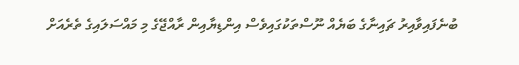ބުނެފައިވާއިރު ޗައިނާގެ ބަޔެއް ނޫސްތަކުގައިވެސް އިންޑިޔާއިން ރާއްޖޭގެ މި މައްސަލައިގެ ތެރެއަށް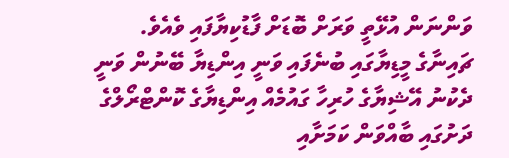ވަންނަން އުޅޭތީ ވަރަށް ބޮޑަށް ފާޑުކިޔާފައި ވެއެވެ. ޗައިނާގެ މީޑިޔާގައި ބުނެފައި ވަނީ އިންޑިޔާ ބޭނުން ވަނީ ދެކުނު އޭޝިޔާގެ ހުރިހާ ގައުމެއް އިންޑިޔާގެ ކޮންޓްރޯލްގެ ދަށުގައި ބާއްވަން ކަމަށާއި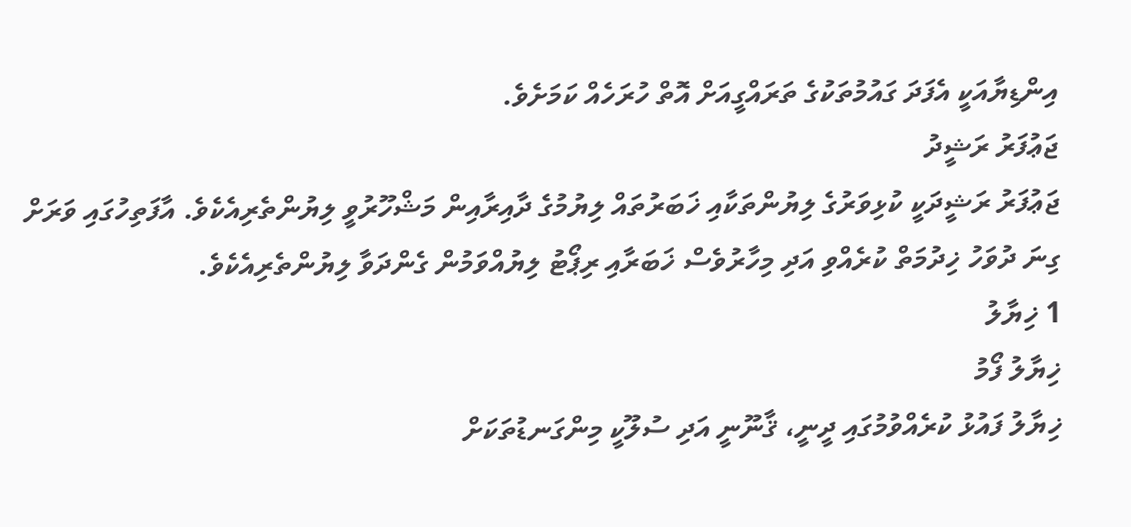އިންޑިޔާއަކީ އެފަދަ ގައުމުތަކުގެ ތަރައްގީއަށް އޮތް ހުރަހެއް ކަމަށެވެ.
ޖަޢުފަރު ރަޝީދު
ޖަޢުފަރު ރަޝީދަކީ ކުޅިވަރުގެ ލިޔުންތަކާއި ޚަބަރުތައް ލިޔުމުގެ ދާއިރާއިން މަޝްހޫރުވީ ލިޔުންތެރިއެކެވެ. އާފަތިހުގައި ވަރަށް ގިނަ ދުވަހު ޚިދުމަތް ކުރެއްވި އަދި މިހާރުވެސް ޚަބަރާއި ރިޕޯޓު ލިޔުއްވަމުން ގެންދަވާ ލިޔުންތެރިއެކެވެ.
1 ޚިޔާލު
ޚިޔާލު ފޯމު
ޚިޔާލު ފައުޅު ކުރެއްވުމުގައި ދީނީ، ޤާނޫނީ އަދި ސުލޫކީ މިންގަނޑުތަކަށް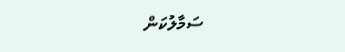ސަމާލުކަން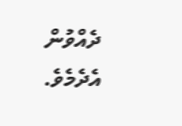ދެއްވުން އެދެމެވެ.